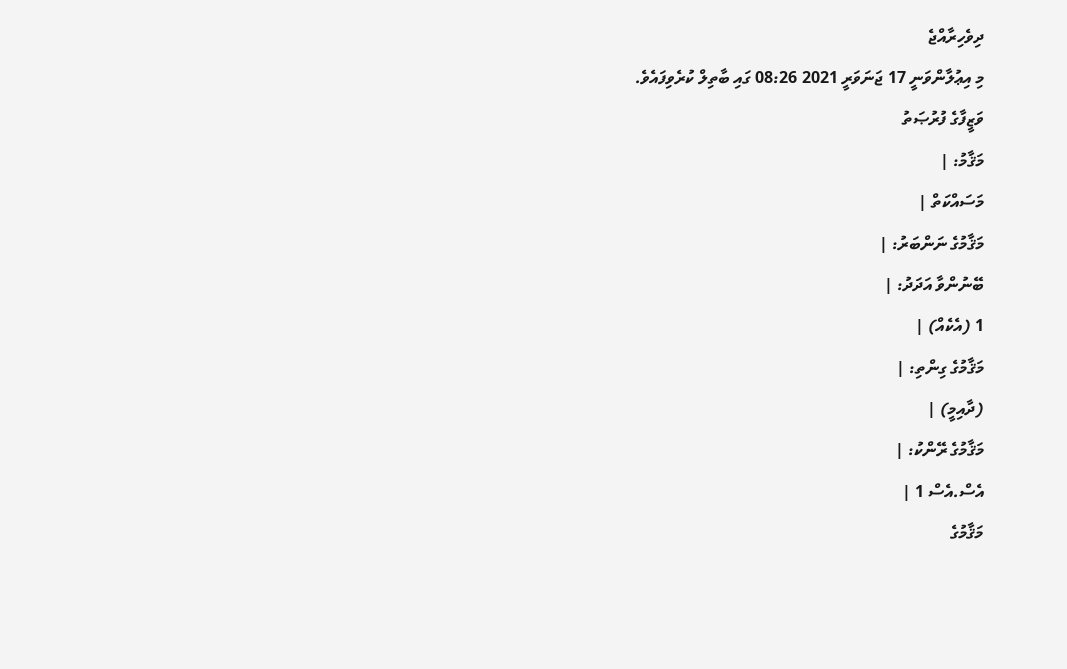ދިވެހިރާއްޖެ
މި އިޢުލާންވަނީ 17 ޖަނަވަރީ 2021 08:26 ގައި ބާތިލް ކުރެވިފައެވެ.
ވަޒީފާގެ ފުރުޞަތު
މަޤާމު: |
މަސައްކަތް |
މަޤާމުގެ ނަންބަރު: |
ބޭނުންވާ އަދަދު: |
1 (އެކެއް) |
މަޤާމުގެ ގިންތި: |
(ދާއިމީ) |
މަޤާމުގެ ރޭންކު: |
އެސް.އެސް 1 |
މަޤާމުގެ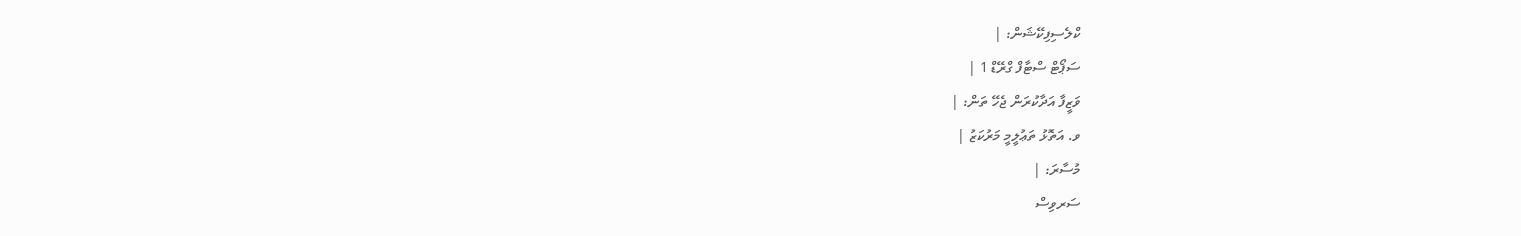ކްލެސިފިކޭޝަން: |
ސަޕޯޓް ސްޓާފް ގްރޭޑް 1 |
ވަޒީފާ އަދާކުރަން ޖެހޭ ތަން: |
ވ. އަތޮޅު ތަޢުލީމީ މަރުކަޒު |
މުސާރަ: |
ސަރވިސް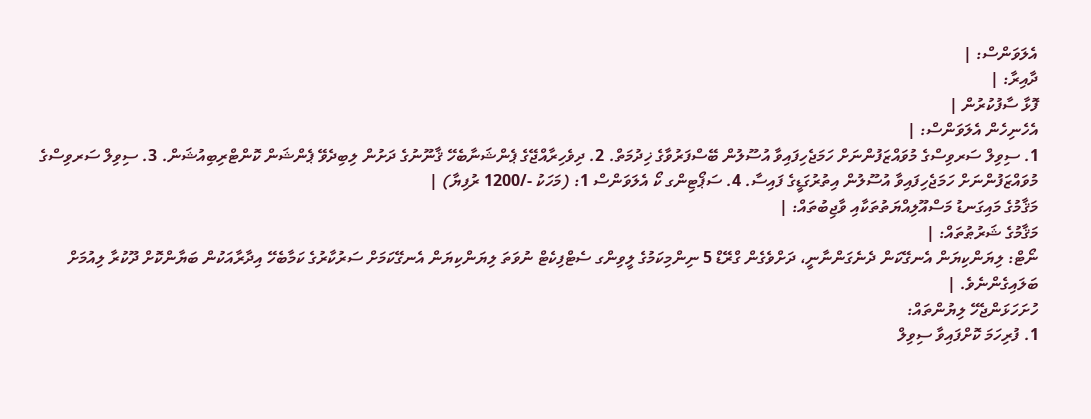އެލަވަންސް: |
ދާއިރާ: |
ފޮޅާ ސާފުކުރުން |
އެހެނިހެން އެލަވަންސް: |
1. ސިވިލް ސަރވިސްގެ މުވައްޒަފުންނަށް ހަމަޖެހިފައިވާ އުސޫލުން ބޭސްފަރުވާގެ ޚިދުމަތް. 2. ދިވެހިރާއްޖޭގެ ޕެންޝަނާބެހޭ ޤާނޫނުގެ ދަށުން ލިބިދެވޭ ޕެންޝަން ކޮންޓްރިބިއުޝަން. 3. ސިވިލް ސަރވިސްގެ މުވައްޒަފުންނަށް ހަމަޖެހިފައިވާ އުސޫލުން އިތުރުގަޑީގެ ފައިސާ. 4. ސަޕޯޓިންގ ކޯ އެލަވަންސް 1: (މަހަކު -/1200 ރުފިޔާ) |
މަޤާމުގެ މައިގަނޑު މަސްއޫލިއްޔަތުތަކާއި ވާޖިބުތައް: |
މަޤާމުގެ ޝަރުޠުތައް: |
ނޯޓް: ލިޔަންކިޔަން އެނގޭކަން ދެނެގަންނާނީ، ދަށްވެގެން ގްރޭޑް 5 ނިންމިކަމުގެ ލީވިންގ ސެޓްފިކެޓް ނުވަތަ ލިޔަންކިޔަން އެނގޭކަމަށް ސަރުކާރުގެ ކަމާބެހޭ އިދާރާއަކުން ބަޔާންކޮށް ދޫކުރާ ލިއުމަށް ބަލައިގެންނެވެ. |
ހުށަހަޅަންޖެހޭ ލިޔުންތައް:
1. ފުރިހަމަ ކޮށްފައިވާ ސިވިލް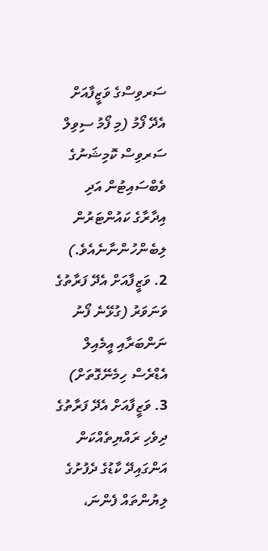ސަރވިސްގެ ވަޒީފާއަށް އެދޭ ފޯމު (މި ފޯމު ސިވިލް ސަރވިސް ކޮމިޝަނުގެ ވެބްސައިޓުން އަދި އިދާރާގެ ކައުންޓަރުން ލިބެންހުންނާނެއެވެ.) 2. ވަޒީފާއަށް އެދޭ ފަރާތުގެ ވަނަވަރު (ގުޅޭނެ ފޯނު ނަންބަރާއި އީމެއިލް އެޑްރެސް ހިމެނޭގޮތަށް) 3. ވަޒީފާއަށް އެދޭ ފަރާތުގެ ދިވެހި ރައްޔިތެއްކަން އަންގައިދޭ ކާޑުގެ ދެފުށުގެ ލިޔުންތައް ފެންނަ،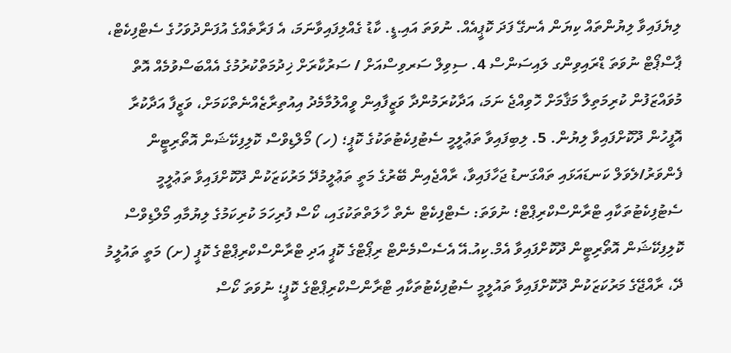ލިޔެފައިވާ ލިޔުންތައް ކިޔަން އެނގޭ ފަދަ ކޮޕީއެއް. ނުވަތަ އައި.ޑީ. ކާޑު ގެއްލިފައިވާނަމަ، އެ ފަރާތެއްގެ އުފަންދުވަހުގެ ސެޓްފިކެޓް، ޕާސްޕޯޓް ނުވަތަ ޑްރައިވިންގ ލައިސަންސް 4. ސިވިލް ސަރވިސްއަށް / ސަރުކާރަށް ޚިދުމަތްކުރުމުގެ އެއްބަސްވުމެއް އޮތް މުވައްޒަފުން ކުރިމަތިލާ މަޤާމަށް ހޮވިއްޖެ ނަމަ، އަދާކުރަމުންދާ ވަޒީފާއިން ވީއްލުމާމެދު އިއުތިރާޒެއްނެތްކަމަށް، ވަޒީފާ އަދާކުރާ އޮފީހުން ދޫކޮށްފައިވާ ލިޔުން. 5. ލިބިފައިވާ ތަޢުލީމީ ސެޓުފިކެޓުތަކުގެ ކޮޕީ؛ (ހ) މޯލްޑިވްސް ކޮލިފިކޭޝަން އޮތޯރިޓީން ފެންވަރު/ލެވަލް ކަނޑައަޅައި ތައްގަނޑު ޖަހާފައިވާ، ރާއްޖެއިން ބޭރުގެ މަތީ ތަޢުލީމުދޭ މަރުކަޒަކުން ދޫކޮށްފައިވާ ތަޢުލީމީ ސެޓުފިކެޓުތަކާއި ޓްރާންސްކްރިޕްޓް؛ ނުވަތަ: ސެޓްފިކެޓް ނެތް ހާލަތްތަކުގައި، ކޯސް ފުރިހަމަ ކުރިކަމުގެ ލިޔުމާއި މޯލްޑިވްސް ކޮލިފިކޭޝަން އޮތޯރިޓީން ދޫކޮށްފައިވާ އެމް.ކިއު.އޭ އެސެސްމެންޓް ރިޕޯޓްގެ ކޮޕީ އަދި ޓްރާންސްކްރިޕްޓްގެ ކޮޕީ (ށ) މަތީ ތައުލީމު ދޭ، ރާއްޖޭގެ މަރުކަޒަކުން ދޫކޮށްފައިވާ ތައުލީމީ ސެޓުފިކެޓުތަކާއި ޓްރާންސްކްރިޕްޓްގެ ކޮޕީ؛ ނުވަތަ ކޯސް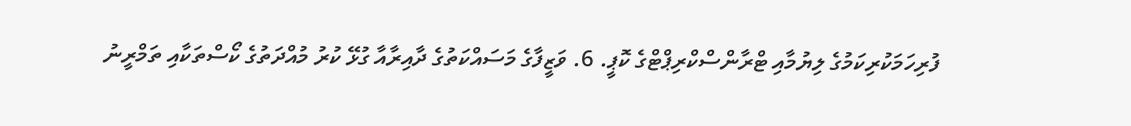ފުރިހަމަކުރިކަމުގެ ލިޔުމާއި ޓްރާންސްކްރިޕްޓްގެ ކޮޕީ. 6. ވަޒީފާގެ މަސައްކަތުގެ ދާއިރާއާ ގުޅޭ ކުރު މުއްދަތުގެ ކޯސްތަކާއި ތަމްރީނު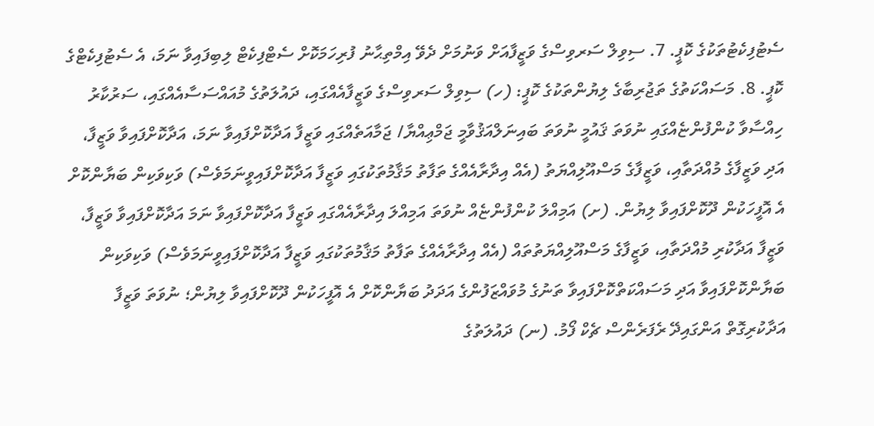ސެޓުފިކެޓުތަކުގެ ކޮޕީ. 7. ސިވިލް ސަރވިސްގެ ވަޒީފާއަށް ވަނުމަށް ދެވޭ އިމްތިޙާނު ފުރިހަމަކޮށް ސެޓްފިކެޓް ލިބިފައިވާ ނަމަ، އެ ސެޓުފިކެޓްގެ ކޮޕީ. 8. މަސައްކަތުގެ ތަޖުރިބާގެ ލިޔުންތަކުގެ ކޮޕީ: (ހ) ސިވިލް ސަރވިސްގެ ވަޒީފާއެއްގައި، ދައުލަތުގެ މުއައްސަސާއެއްގައި، ސަރުކާރު ހިއްސާވާ ކުންފުންޏެއްގައި ނުވަތަ ޤައުމީ ނުވަތަ ބައިނަލްއަޤުވާމީ ޖަމްޢިއްޔާ/ ޖަމާއަތެއްގައި ވަޒީފާ އަދާކޮށްފައިވާ ނަމަ، އަދާކޮށްފައިވާ ވަޒީފާ، އަދި ވަޒީފާގެ މުއްދަތާއި، ވަޒީފާގެ މަސްއޫލިއްޔަތު (އެއް އިދާރާއެއްގެ ތަފާތު މަޤާމުތަކުގައި ވަޒީފާ އަދާކޮށްފައިވީނަމަވެސް) ވަކިވަކިން ބަޔާންކޮށް އެ އޮފީހަކުން ދޫކޮށްފައިވާ ލިޔުން. (ށ) އަމިއްލަ ކުންފުންޏެއް ނުވަތަ އަމިއްލަ އިދާރާއެއްގައި ވަޒީފާ އަދާކޮށްފައިވާ ނަމަ އަދާކޮށްފައިވާ ވަޒީފާ، ވަޒީފާ އަދާކުރި މުއްދަތާއި، ވަޒީފާގެ މަސްއޫލިއްޔަތުތައް (އެއް އިދާރާއެއްގެ ތަފާތު މަޤާމުތަކުގައި ވަޒީފާ އަދާކޮށްފައިވީނަމަވެސް) ވަކިވަކިން ބަޔާންކޮށްފައިވާ އަދި މަސައްކަތްކޮށްފައިވާ ތަނުގެ މުވައްޒަފުންގެ އަދަދު ބަޔާންކޮށް އެ އޮފީހަކުން ދޫކޮށްފައިވާ ލިޔުން؛ ނުވަތަ ވަޒީފާ އަދާކުރިގޮތް އަންގައިދޭ ރެފަރެންސް ޗެކް ފޯމު. (ނ) ދައުލަތުގެ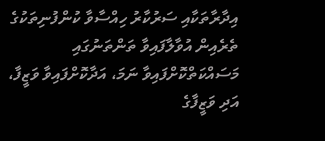އިދާރާތަކާއި ސަރުކާރު ހިއްސާވާ ކުންފުނިތަކުގެ ތެރެއިން އުވާލާފައިވާ ތަންތަނުގައި މަސައްކަތްކޮށްފައިވާ ނަމަ، އަދާކޮށްފައިވާ ވަޒީފާ، އަދި ވަޒީފާގެ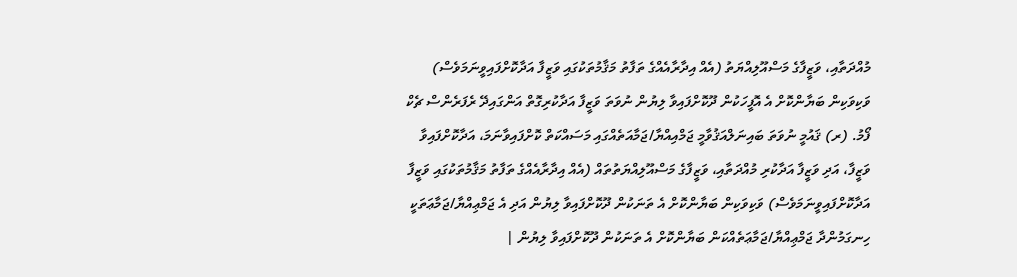މުއްދަތާއި، ވަޒީފާގެ މަސްއޫލިއްޔަތު (އެއް އިދާރާއެއްގެ ތަފާތު މަޤާމުތަކުގައި ވަޒީފާ އަދާކޮށްފައިވީނަމަވެސް) ވަކިވަކިން ބަޔާންކޮށް އެ އޮފީހަކުން ދޫކޮށްފައިވާ ލިޔުން ނުވަތަ ވަޒީފާ އަދާކުރިގޮތް އަންގައިދޭ ރެފަރެންސް ޗެކް ފޯމު. (ރ) ޤައުމީ ނުވަތަ ބައިނަލްއަޤުވާމީ ޖަމްއިއްޔާ/ޖަމާއަތެއްގައި މަސައްކަތް ކޮށްފައިވާނަމަ، އަދާކޮށްފައިވާ ވަޒީފާ، އަދި ވަޒީފާ އަދާކުރި މުއްދަތާއި، ވަޒީފާގެ މަސްއޫލިއްޔަތުތައް (އެއް އިދާރާއެއްގެ ތަފާތު މަޤާމުތަކުގައި ވަޒީފާ އަދާކޮށްފައިވީނަމަވެސް) ވަކިވަކިން ބަޔާންކޮށް އެ ތަނަކުން ދޫކޮށްފައިވާ ލިޔުން އަދި އެ ޖަމްޢިއްޔާ/ޖަމާޢަތަކީ ހިނގަމުންދާ ޖަމްޢިއްޔާ/ޖަމާޢަތެއްކަން ބަޔާންކޮށް އެ ތަނަކުން ދޫކޮށްފައިވާ ލިޔުން |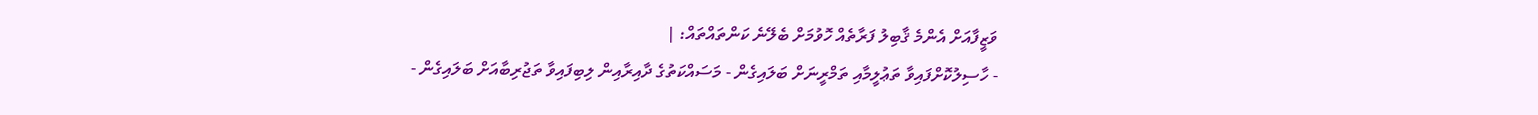ވަޒީފާއަށް އެންމެ ޤާބިލު ފަރާތެއް ހޮވުމަށް ބެލޭނެ ކަންތައްތައް: |
- ހާސިލުކޮށްފައިވާ ތަޢުލީމާއި ތަމްރީނަށް ބަލައިގެން - މަސައްކަތުގެ ދާއިރާއިން ލިބިފައިވާ ތަޖުރިބާއަށް ބަލައިގެން -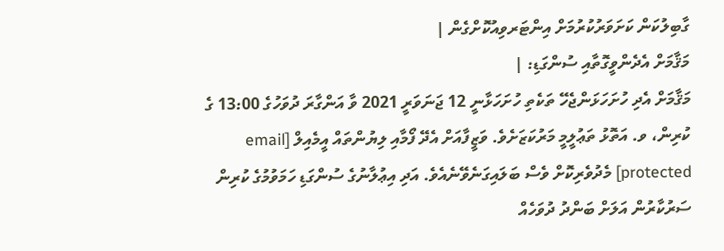ގާބިލުކަން ކަށަވަރުކުރުމަށް އިންޓަރވިއުކޮށްގެން |
މަޤާމަށް އެދެންވީގޮތާއި ސުންގަޑި: |
މަޤާމަށް އެދި ހުށަހަޅަންޖެހޭ ތަކެތި ހުށަހަޅާނީ 12 ޖަނަވަރީ 2021 ވާ އަންގާރަ ދުވަހުގެ 13:00 ގެ ކުރިން، ވ. އަތޮޅު ތަޢުލީމީ މަރުކަޒަށެވެ. ވަޒީފާއަށް އެދޭ ފޯމާއި ލިޔުންތައް އީމެއިލް [email protected] މެދުވެރިކޮށް ވެސް ބަލައިގަނެވޭނެއެވެ. އަދި އިޢުލާނުގެ ސުންގަޑި ހަމަވުމުގެ ކުރިން ސަރުކާރުން އަލަށް ބަންދު ދުވަހެއް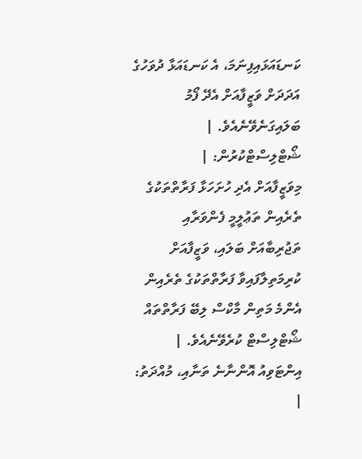ކަނޑައަޅައިފިނަމަ، އެ ކަނޑައަޅާ ދުވަހުގެ އަދަދަށް ވަޒީފާއަށް އެދޭ ފޯމު ބަލައިގަނެވޭނެއެވެ. |
ޝޯޓްލިސްޓްކުރުން: |
މިވަޒީފާއަށް އެދި ހުށަހަޅާ ފަރާތްތަކުގެ ތެރެއިން ތަޢުލީމީ ފެންވަރާއި ތަޖުރިބާއަށް ބަލައި، ވަޒީފާއަށް ކުރިމަތިލާފައިވާ ފަރާތްތަކުގެ ތެރެއިން އެންމެ މަތިން މާކްސް ލިބޭ ފަރާތްތައް ޝޯޓްލިސްޓް ކުރެވޭނެއެވެ. |
އިންޓަވިއު އޮންނާނެ ތަނާއި، މުއްދަތު: |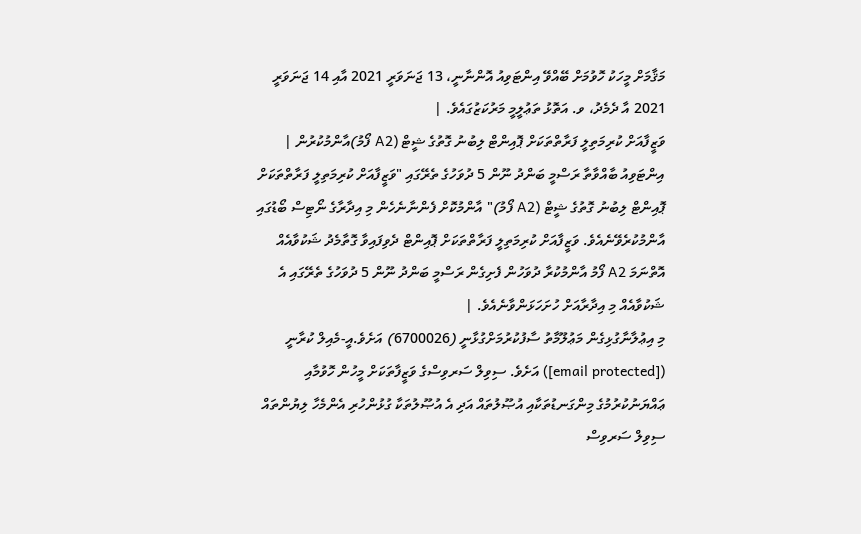މަޤާމަށް މީހަކު ހޮވުމަށް ބޭއްވޭ އިންޓަވިއު އޮންނާނީ، 13 ޖަނަވަރީ 2021 އާއި 14 ޖަނަވަރީ 2021 އާ ދެމެދު، ވ. އަތޮޅު ތަޢުލީމީ މަރުކަޒުގައެވެ. |
ވަޒީފާއަށް ކުރިމަތިލީ ފަރާތްތަކަށް ޕޮއިންޓް ލިބުނު ގޮތުގެ ޝީޓް (A2 ފޯމު)އާންމުކުރުން |
އިންޓަވިއު ބާއްވާތާ ރަސްމީ ބަންދު ނޫން 5 ދުވަހުގެ ތެރޭގައި "ވަޒީފާއަށް ކުރިމަތިލީ ފަރާތްތަކަށް ޕޮއިންޓް ލިބުނު ގޮތުގެ ޝީޓް (A2 ފޯމު)" އާންމުކޮށް ފެންނާނެހެން މި އިދާރާގެ ނޯޓިސް ބޯޑުގައި އާންމުކުރެވޭނެއެވެ. ވަޒީފާއަށް ކުރިމަތިލީ ފަރާތްތަކަށް ޕޮއިންޓް ދެވިފައިވާ ގޮތާމެދު ޝަކުވާއެއް އޮތްނަމަ A2 ފޯމު އާންމުކުރާ ދުވަހުން ފެށިގެން ރަސްމީ ބަންދު ނޫން 5 ދުވަހުގެ ތެރޭގައި އެ ޝަކުވާއެއް މި އިދާރާއަށް ހުށަހަޅަންވާނެއެވެ. |
މި އިޢުލާނާގުޅިގެން މަޢުލޫމާތު ސާފުކުރުމަށްގުޅާނީ (6700026) އަށެވެ.އީ-މެއިލް ކުރާނީ ([email protected]) އަށެވެ. ސިވިލް ސަރވިސްގެ ވަޒީފާތަކަށް މީހުން ހޮވުމާއި ޢައްޔަނުކުރުމުގެ މިންގަނޑުތަކާއި އުޞޫލުތައް އަދި އެ އުޞޫލުތަކާ ގުޅުންހުރި އެންމެހާ ލިޔުންތައް ސިވިލް ސަރވިސް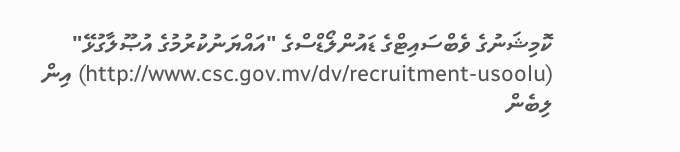ކޮމިޝަނުގެ ވެބްސައިޓްގެ ޑައުންލޯޑްސްގެ "އައްޔަނުކުރުމުގެ އުޞޫލާގުޅޭ" (http://www.csc.gov.mv/dv/recruitment-usoolu) އިން ލިބެން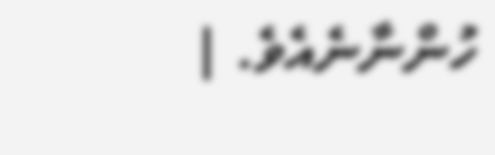ހުންނާނެއެވެ. |